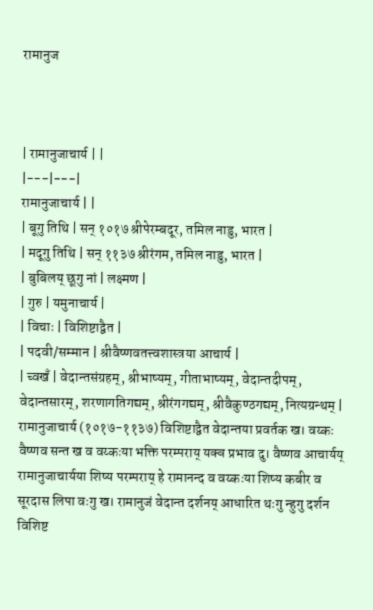रामानुज



| रामानुजाचार्य | |
|---|---|
रामानुजाचार्य | |
| बूगु तिथि | सन् १०१७ श्रीपेरम्बदूर, तमिल नाडु, भारत |
| मदूगु तिथि | सन् ११३७ श्रीरंगम, तमिल नाडु, भारत |
| बुबिलय् छूगु नां | लक्ष्मण |
| गुरु | यमुनाचार्य |
| विचाः | विशिष्टाद्वैत |
| पदवी/सम्मान | श्रीवैष्णवतत्त्वशास्त्रया आचार्य |
| च्वखँ | वेदान्तसंग्रहम्, श्रीभाष्यम्, गीताभाष्यम्, वेदान्तदीपम्, वेदान्तसारम्, शरणागतिगद्यम्, श्रीरंगगद्यम्, श्रीवैकुण्ठगद्यम्, नित्यग्रन्थम् |
रामानुजाचार्य (१०१७-११३७) विशिष्टाद्वैत वेदान्तया प्रवर्तक ख। वय्कः वैष्णव सन्त ख व वय्कःया भक्ति परम्पराय् यक्व प्रभाव दु। वैष्णव आचार्यय् रामानुजाचार्यया शिष्य परम्पराय् हे रामानन्द व वय्कःया शिष्य कबीर व सूरदास लिपा वःगु ख। रामानुजं वेदान्त दर्शनय् आधारित थःगु न्हुगु दर्शन विशिष्ट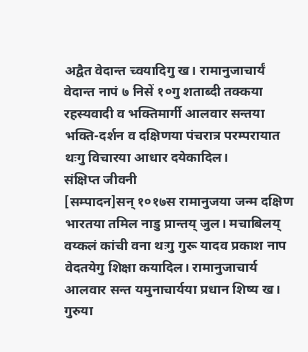अद्वैत वेदान्त च्वयादिगु ख। रामानुजाचार्यं वेदान्त नापं ७ निसें १०गु शताब्दी तक्कया रहस्यवादी व भक्तिमार्गी आलवार सन्तया भक्ति-दर्शन व दक्षिणया पंचरात्र परम्परायात थःगु विचारया आधार दयेकादिल।
संक्षिप्त जीवनी
[सम्पादन]सन् १०१७स रामानुजया जन्म दक्षिण भारतया तमिल नाडु प्रान्तय् जुल। मचाबिलय् वय्कलं कांची वना थःगु गुरू यादव प्रकाश नाप वेदतयेगु शिक्षा कयादिल। रामानुजाचार्य आलवार सन्त यमुनाचार्यया प्रधान शिष्य ख। गुरुया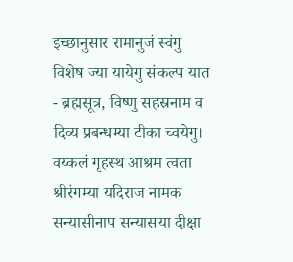इच्छानुसार रामानुजं स्वंगु विशेष ज्या यायेगु संकल्प यात - ब्रह्मसूत्र, विष्णु सहस्रनाम व दिव्य प्रबन्धम्या टीका च्वयेगु। वय्कलं गृहस्थ आश्रम त्वता श्रीरंगम्या यदिराज नामक सन्यासीनाप सन्यासया दीक्षा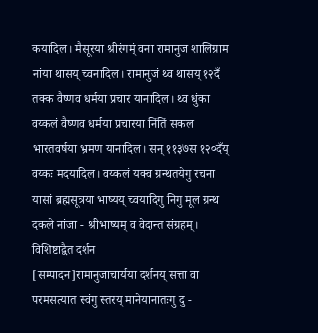कयादिल। मैसूरया श्रीरंगम्ं वना रामानुज शालिग्राम नांया थासय् च्वनादिल। रामानुजं थ्व थासय् १२दँ तक्क वैष्णव धर्मया प्रचार यानादिल। थ्व धुंका वय्कलं वैष्णव धर्मया प्रचारया निंतिं सकल भारतवर्षया भ्रमण यानादिल। सन् ११३७स १२०दँय् वय्कः मदयादिल। वय्कलं यक्व ग्रन्थतयेगु रचना यासां ब्रह्मसूत्रया भाष्यय् च्वयादिगु निगु मूल ग्रन्थ दकले नांजा - श्रीभाष्यम् व वेदान्त संग्रहम्।
विशिष्टाद्वैत दर्शन
[सम्पादन]रामानुजाचार्यया दर्शनय् सत्ता वा परमसत्यात स्वंगु स्तरय् मानेयानातःगु दु -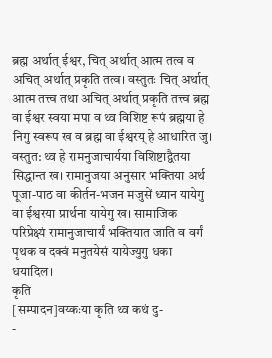ब्रह्म अर्थात् ईश्वर, चित् अर्थात् आत्म तत्व व अचित् अर्थात् प्रकृति तत्व। वस्तुतः चित् अर्थात् आत्म तत्त्व तथा अचित् अर्थात् प्रकृति तत्त्व ब्रह्म वा ईश्वर स्वया मपा व थ्व विशिष्ट रूपं ब्रह्मया हे निगु स्वरूप ख व ब्रह्म वा ईश्वरय् हे आधारित जु। वस्तुत: थ्व हे रामनुजाचार्यया विशिष्टाद्वैतया सिद्धान्त ख। रामानुजया अनुसार भक्तिया अर्थ पूजा-पाठ वा कीर्तन-भजन मजुसें ध्यान यायेगु वा ईश्वरया प्रार्थना यायेगु ख। सामाजिक परिप्रेक्ष्यं रामानुजाचार्यं भक्तियात जाति व वर्गं पृथक व दक्वं मनुतयेसं यायेज्युगु धका धयादिल।
कृति
[सम्पादन]वय्कःया कृति थ्व कथं दु-
-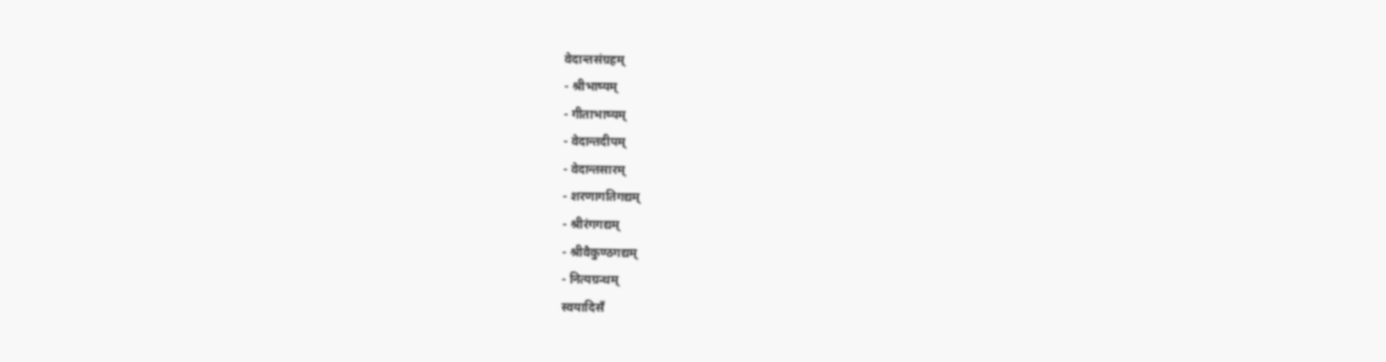वेदान्तसंग्रहम्
- श्रीभाष्यम्
- गीताभाष्यम्
- वेदान्तदीपम्
- वेदान्तसारम्
- शरणागतिगद्यम्
- श्रीरंगगद्यम्
- श्रीवैकुण्ठगद्यम्
- नित्यग्रन्थम्
स्वयादिसँ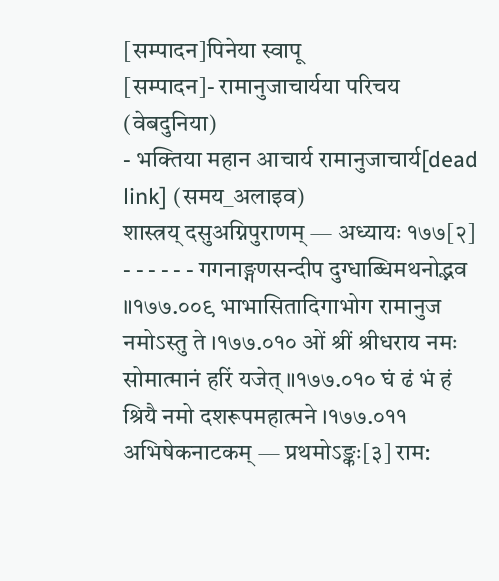[सम्पादन]पिनेया स्वापू
[सम्पादन]- रामानुजाचार्यया परिचय (वेबदुनिया)
- भक्तिया महान आचार्य रामानुजाचार्य[dead link] (समय_अलाइव)
शास्त्रय् दसुअग्निपुराणम् — अध्यायः १७७[२] - - - - - - गगनाङ्गणसन्दीप दुग्धाब्धिमथनोद्भव ॥१७७.००९ भाभासितादिगाभोग रामानुज नमोऽस्तु ते ।१७७.०१० ओं श्रीं श्रीधराय नमः सोमात्मानं हरिं यजेत् ॥१७७.०१० घं ढं भं हं श्रियै नमो दशरूपमहात्मने ।१७७.०११ अभिषेकनाटकम् — प्रथमोऽङ्कः[३] राम: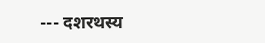--- दशरथस्य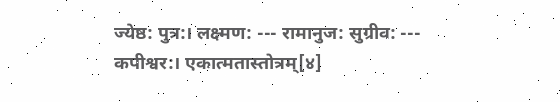ज्येष्ठ: पुत्र:। लक्ष्मण: --- रामानुज: सुग्रीव: --- कपीश्वर:। एकात्मतास्तोत्रम्[४]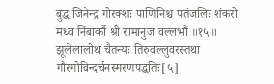बुद्ध जिनेन्द्र गोरक्शः पाणिनिश्च पतंजलिः शंकरो मध्व निंबार्कौ श्री रामानुज वल्लभौ ॥१५॥ झूलेलालोथ चैतन्यः तिरुवल्लुवरस्तथा गौरगोविन्दर्चनस्मरणपद्धतिः[५]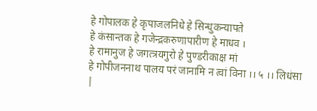हे गोपालक हे कृपाजलनिधे हे सिन्धुकन्यापते
हे कंसान्तक हे गजेन्द्रकरुणापारीण हे माधव ।
हे रामानुज हे जगत्त्रयगुरो हे पुण्डरीकाक्ष मां
हे गोपीजननाथ पालय परं जानामि न त्वां विना ।। ५ ।। लिधंसा
|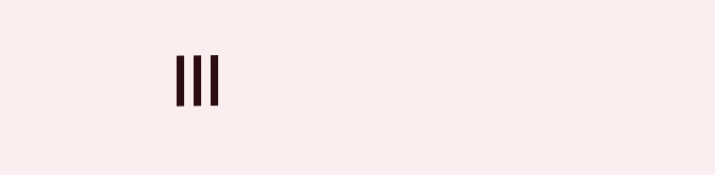|||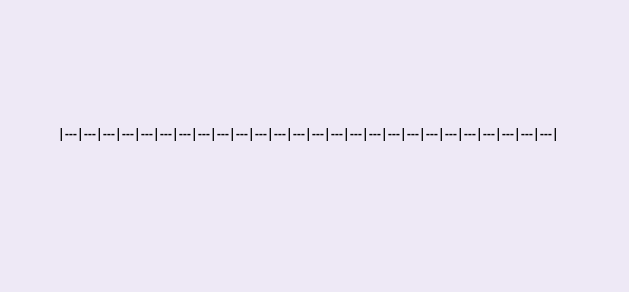|---|---|---|---|---|---|---|---|---|---|---|---|---|---|---|---|---|---|---|---|---|---|---|---|---|---|